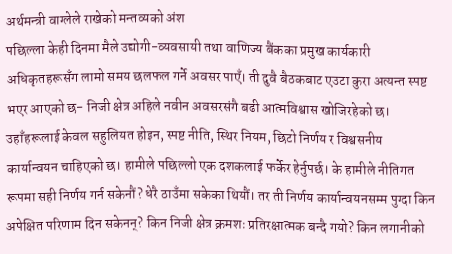अर्थमन्त्री वाग्लेले राखेको मन्तव्यको अंश
पछिल्ला केही दिनमा मैले उद्योगी-व्यवसायी तथा वाणिज्य बैंकका प्रमुख कार्यकारी अधिकृतहरूसँग लामो समय छलफल गर्ने अवसर पाएँ। ती दुवै बैठकबाट एउटा कुरा अत्यन्त स्पष्ट भएर आएको छ- निजी क्षेत्र अहिले नवीन अवसरसंगै बढी आत्मविश्वास खोजिरहेको छ। उहाँहरूलाई केवल सहुलियत होइन, स्पष्ट नीति, स्थिर नियम, छिटो निर्णय र विश्वसनीय कार्यान्वयन चाहिएको छ। हामीले पछिल्लो एक दशकलाई फर्केर हेर्नुपर्छ। के हामीले नीतिगत रूपमा सही निर्णय गर्न सकेनौं? धेरै ठाउँमा सकेका थियौं। तर ती निर्णय कार्यान्वयनसम्म पुग्दा किन अपेक्षित परिणाम दिन सकेनन्? किन निजी क्षेत्र क्रमशः प्रतिरक्षात्मक बन्दै गयो? किन लगानीको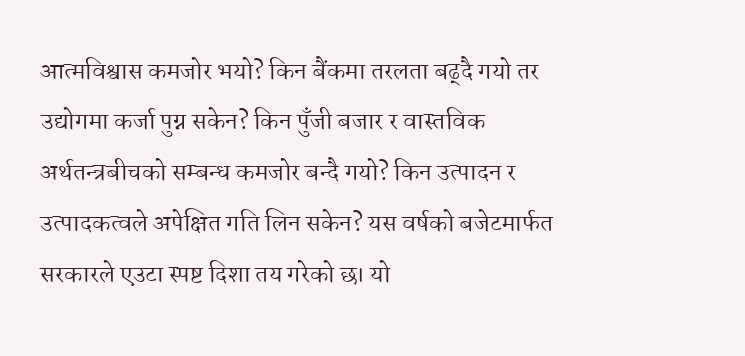आत्मविश्वास कमजोर भयो? किन बैंकमा तरलता बढ्दै गयो तर उद्योगमा कर्जा पुग्न सकेन? किन पुँजी बजार र वास्तविक अर्थतन्त्रबीचको सम्बन्ध कमजोर बन्दै गयो? किन उत्पादन र उत्पादकत्वले अपेक्षित गति लिन सकेन? यस वर्षको बजेटमार्फत सरकारले एउटा स्पष्ट दिशा तय गरेको छ। यो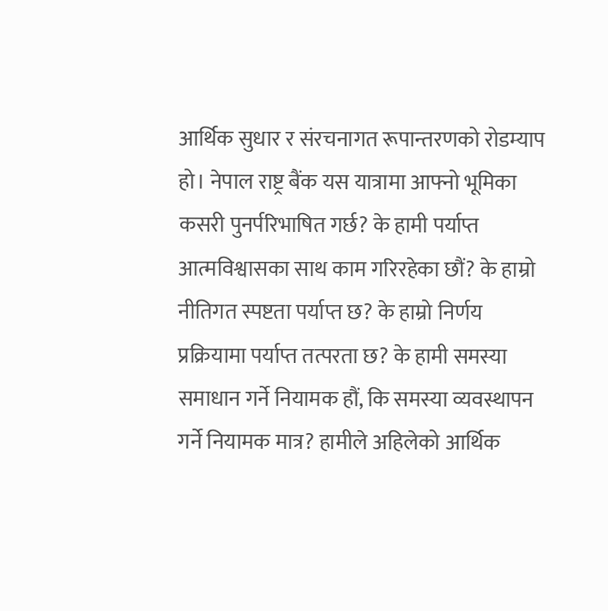आर्थिक सुधार र संरचनागत रूपान्तरणको रोडम्याप हो। नेपाल राष्ट्र बैंक यस यात्रामा आफ्नो भूमिका कसरी पुनर्परिभाषित गर्छ? के हामी पर्याप्त आत्मविश्वासका साथ काम गरिरहेका छौं? के हाम्रो नीतिगत स्पष्टता पर्याप्त छ? के हाम्रो निर्णय प्रक्रियामा पर्याप्त तत्परता छ? के हामी समस्या समाधान गर्ने नियामक हौं, कि समस्या व्यवस्थापन गर्ने नियामक मात्र? हामीले अहिलेको आर्थिक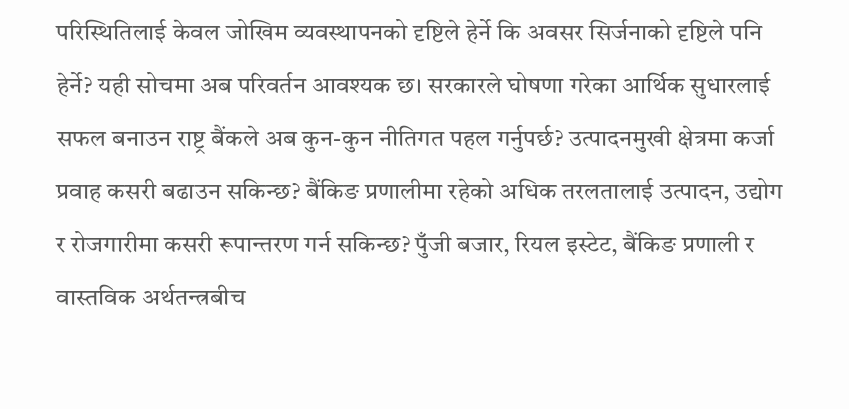परिस्थितिलाई केवल जोखिम व्यवस्थापनको दृष्टिले हेर्ने कि अवसर सिर्जनाको दृष्टिले पनि हेर्ने? यही सोचमा अब परिवर्तन आवश्यक छ। सरकारले घोषणा गरेका आर्थिक सुधारलाई सफल बनाउन राष्ट्र बैंकले अब कुन-कुन नीतिगत पहल गर्नुपर्छ? उत्पादनमुखी क्षेत्रमा कर्जा प्रवाह कसरी बढाउन सकिन्छ? बैंकिङ प्रणालीमा रहेको अधिक तरलतालाई उत्पादन, उद्योग र रोजगारीमा कसरी रूपान्तरण गर्न सकिन्छ? पुँजी बजार, रियल इस्टेट, बैंकिङ प्रणाली र वास्तविक अर्थतन्त्रबीच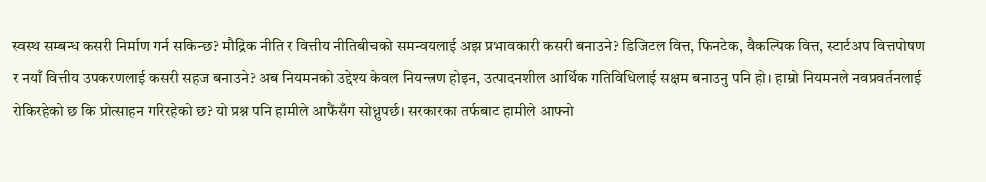स्वस्थ सम्बन्ध कसरी निर्माण गर्न सकिन्छ? मौद्रिक नीति र वित्तीय नीतिबीचको समन्वयलाई अझ प्रभावकारी कसरी बनाउने? डिजिटल वित्त, फिनटेक, वैकल्पिक वित्त, स्टार्टअप वित्तपोषण र नयाँ वित्तीय उपकरणलाई कसरी सहज बनाउने? अब नियमनको उद्देश्य केवल नियन्त्रण होइन, उत्पादनशील आर्थिक गतिविधिलाई सक्षम बनाउनु पनि हो। हाम्रो नियमनले नवप्रवर्तनलाई रोकिरहेको छ कि प्रोत्साहन गरिरहेको छ? यो प्रश्न पनि हामीले आफैंसँग सोध्नुपर्छ। सरकारका तर्फबाट हामीले आफ्नो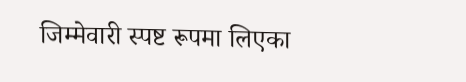जिम्मेवारी स्पष्ट रूपमा लिएका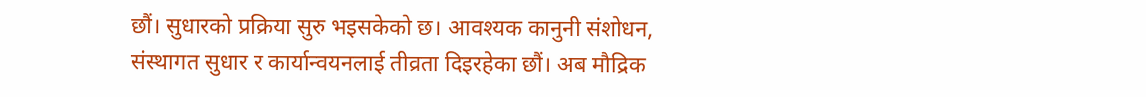छौं। सुधारको प्रक्रिया सुरु भइसकेको छ। आवश्यक कानुनी संशोधन, संस्थागत सुधार र कार्यान्वयनलाई तीव्रता दिइरहेका छौं। अब मौद्रिक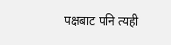पक्षबाट पनि त्यही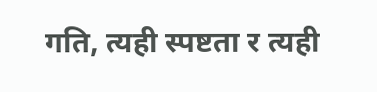गति, त्यही स्पष्टता र त्यही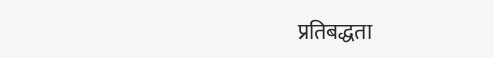प्रतिबद्धता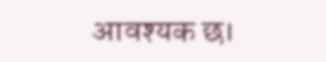आवश्यक छ।